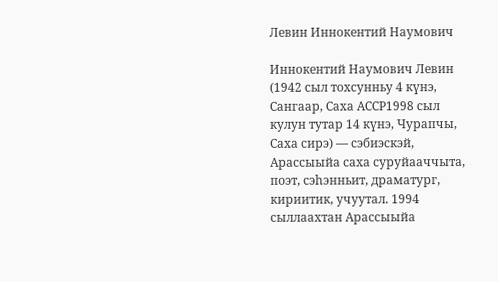Левин Иннокентий Наумович

Иннокентий Наумович Левин (1942 сыл тохсунньу 4 күнэ, Сангаар, Саха АССР1998 сыл кулун тутар 14 күнэ, Чурапчы, Саха сирэ) — сэбиэскэй, Арассыыйа саха суруйааччыта, поэт, сэһэнньит, драматург, кириитик, учуутал. 1994 сыллаахтан Арассыыйа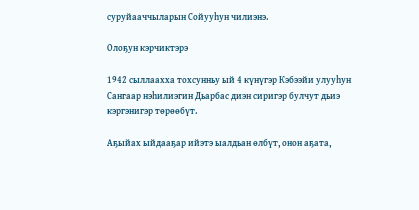суруйааччыларын Сойууһун чилиэнэ.

Олоҕун кэрчиктэрэ

1942 сыллаахха тохсунньу ый 4 күнүгэр Кэбээйи улууһун Сангаар нэһилиэгин Дьарбас диэн сиригэр булчут дьиэ кэргэнигэр төрөөбүт.

Аҕыйах ыйдааҕар ийэтэ ыалдьан өлбүт, онон аҕата,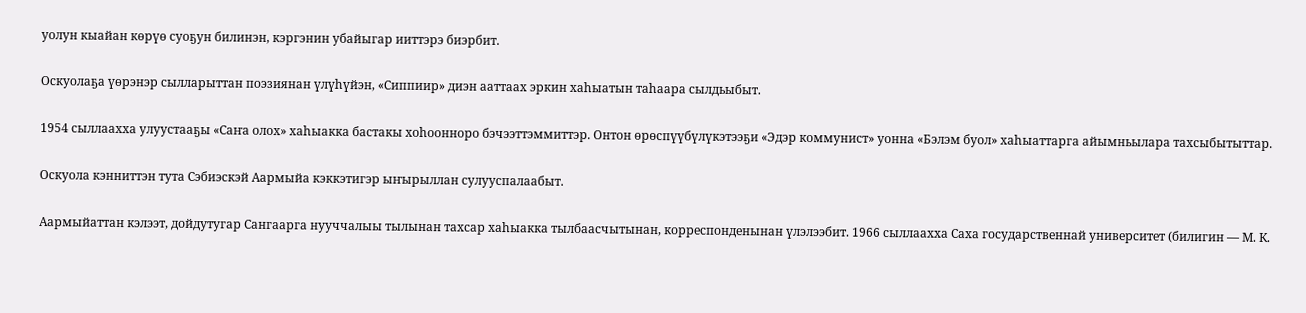уолун кыайан көрүө суоҕун билинэн, кэргэнин убайыгар ииттэрэ биэрбит.

Оскуолаҕа үөрэнэр сылларыттан поэзиянан үлүһүйэн, «Сиппиир» диэн ааттаах эркин хаһыатын таһаара сылдьыбыт.

1954 сыллаахха улуустааҕы «Саҥа олох» хаһыакка бастакы хоһоонноро бэчээттэммиттэр. Онтон өрөспүүбүлүкэтээҕи «Эдэр коммунист» уонна «Бэлэм буол» хаһыаттарга айымньылара тахсыбытыттар.

Оскуола кэнниттэн тута Сэбиэскэй Аармыйа кэккэтигэр ыҥырыллан сулууспалаабыт.

Аармыйаттан кэлээт, дойдутугар Сангаарга нууччалыы тылынан тахсар хаһыакка тылбаасчытынан, корреспонденынан үлэлээбит. 1966 сыллаахха Саха государственнай университет (билигин — М. К.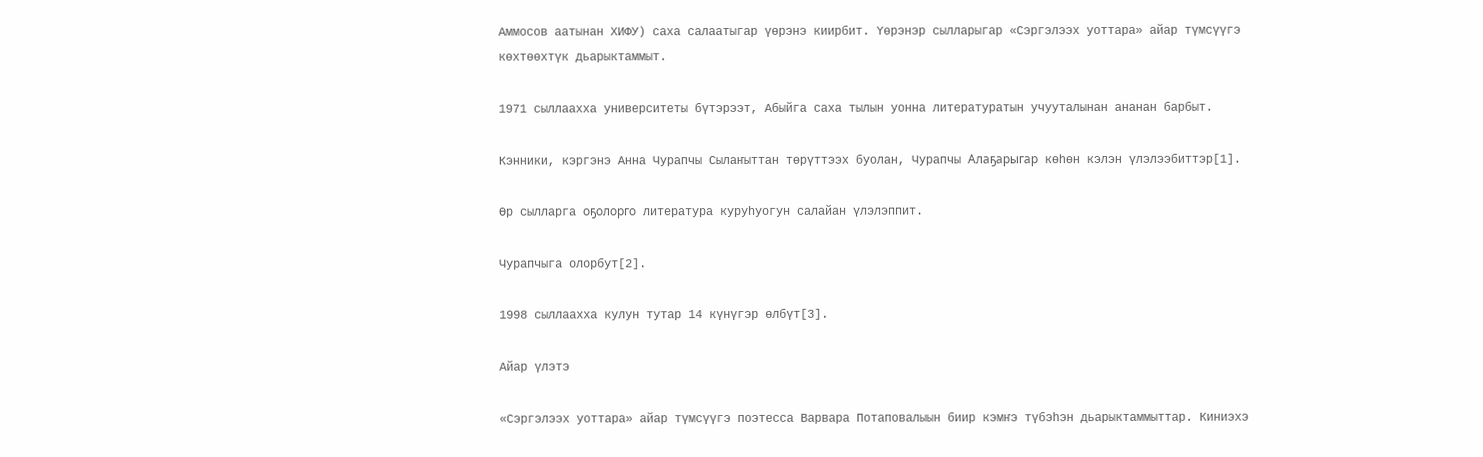Аммосов аатынан ХИФУ) саха салаатыгар үөрэнэ киирбит. Үөрэнэр сылларыгар «Сэргэлээх уоттара» айар түмсүүгэ көхтөөхтүк дьарыктаммыт.

1971 сыллаахха университеты бүтэрээт, Абыйга саха тылын уонна литературатын учууталынан ананан барбыт.

Кэнники, кэргэнэ Анна Чурапчы Сылаҥыттан төрүттээх буолан, Чурапчы Алаҕарыгар көһөн кэлэн үлэлээбиттэр[1].

Өр сылларга оҕолорго литература куруһуогун салайан үлэлэппит.

Чурапчыга олорбут[2].

1998 сыллаахха кулун тутар 14 күнүгэр өлбүт[3].

Айар үлэтэ

«Сэргэлээх уоттара» айар түмсүүгэ поэтесса Варвара Потаповалыын биир кэмҥэ түбэһэн дьарыктаммыттар. Киниэхэ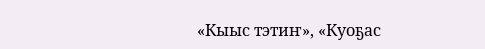«Кыыс тэтиҥ», «Куоҕас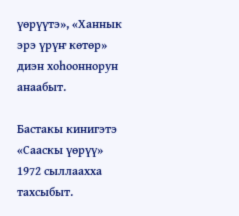үөрүүтэ», «Ханнык эрэ үрүҥ көтөр» диэн хоһооннорун анаабыт.

Бастакы кинигэтэ «Сааскы үөрүү» 1972 сыллаахха тахсыбыт.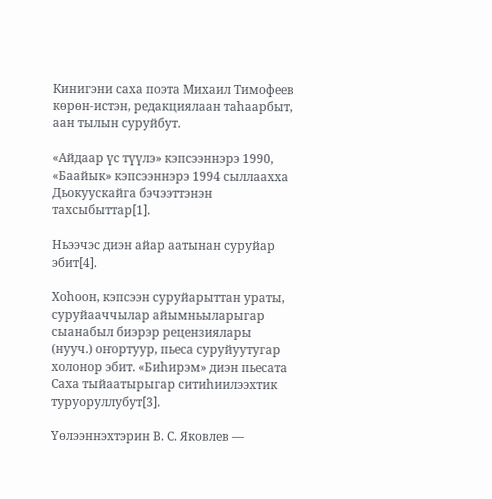Кинигэни саха поэта Михаил Тимофеев көрөн-истэн, редакциялаан таһаарбыт, аан тылын суруйбут.

«Айдаар үс түүлэ» кэпсээннэрэ 1990, «Баайык» кэпсээннэрэ 1994 сыллаахха Дьокуускайга бэчээттэнэн тахсыбыттар[1].

Ньээчэс диэн айар аатынан суруйар эбит[4].

Хоһоон, кэпсээн суруйарыттан ураты, суруйааччылар айымньыларыгар сыанабыл биэрэр рецензиялары (нууч.) оҥортуур, пьеса суруйуутугар холонор эбит. «Биһирэм» диэн пьесата Саха тыйаатырыгар ситиһиилээхтик туруоруллубут[3].

Үөлээннэхтэрин В. С. Яковлев —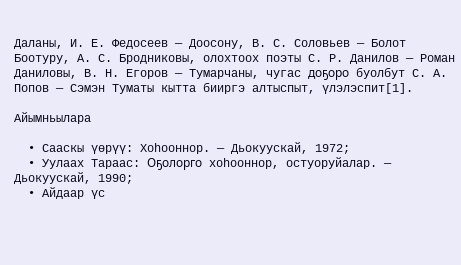Даланы, И. Е. Федосеев — Доосону, В. С. Соловьев — Болот Боотуру, А. С. Бродниковы, олохтоох поэты С. Р. Данилов — Роман Даниловы, В. Н. Егоров — Тумарчаны, чугас доҕоро буолбут С. А. Попов — Сэмэн Туматы кытта бииргэ алтыспыт, үлэлэспит[1].

Айымньылара

  • Сааскы үөрүү: Хоһооннор. — Дьокуускай, 1972;
  • Уулаах Тараас: Оҕолорго хоһооннор, остуоруйалар. — Дьокуускай, 1990;
  • Айдаар үс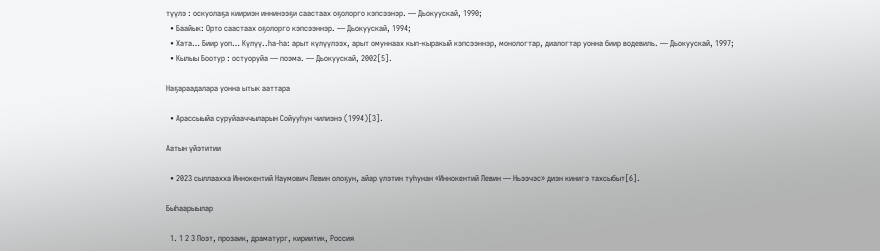түүлэ : оскуолаҕа киириэн иннинээҕи саастаах оҕолорго кэпсээнэр. — Дьокуускай, 1990;
  • Баайык: Орто саастаах оҕолорго кэпсээннэр. — Дьокуускай, 1994;
  • Хата… Биир уоп… Күлүү..һа-һа: арыт күлүүлээх, арыт омуннаах кып-кыракый кэпсээннэр, монологтар, диалогтар уонна биир водевиль. — Дьокуускай, 1997;
  • Кылыы Боотур : остуоруйа — поэма. — Дьокуускай, 2002[5].

Наҕараадалара уонна ытык ааттара

  • Арассыыйа суруйааччыларын Сойууһун чилиэнэ (1994)[3].

Аатын үйэтитии

  • 2023 сыллаахха Иннокентий Наумович Левин олоҕун, айар үлэтин туһунан «Иннокентий Левин — Ньээчэс» диэн кинигэ тахсыбыт[6].

Быһаарыылар

  1. 1 2 3 Поэт, прозаик, драматург, кириитик, Россия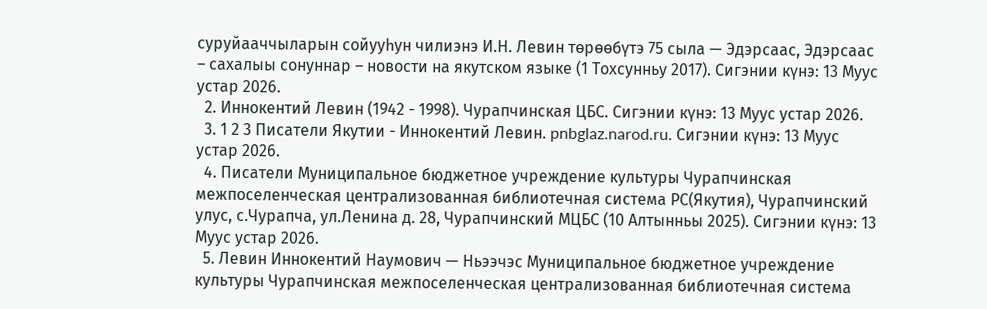суруйааччыларын сойууһун чилиэнэ И.Н. Левин төрөөбүтэ 75 сыла — Эдэрсаас, Эдэрсаас – сахалыы сонуннар – новости на якутском языке (1 Тохсунньу 2017). Сигэнии күнэ: 13 Муус устар 2026.
  2. Иннокентий Левин (1942 - 1998). Чурапчинская ЦБС. Сигэнии күнэ: 13 Муус устар 2026.
  3. 1 2 3 Писатели Якутии - Иннокентий Левин. pnbglaz.narod.ru. Сигэнии күнэ: 13 Муус устар 2026.
  4. Писатели Муниципальное бюджетное учреждение культуры Чурапчинская межпоселенческая централизованная библиотечная система РС(Якутия), Чурапчинский улус, с.Чурапча, ул.Ленина д. 28, Чурапчинский МЦБС (10 Алтынньы 2025). Сигэнии күнэ: 13 Муус устар 2026.
  5. Левин Иннокентий Наумович — Ньээчэс Муниципальное бюджетное учреждение культуры Чурапчинская межпоселенческая централизованная библиотечная система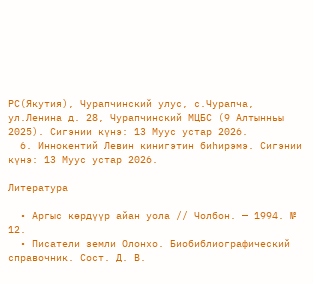РС(Якутия), Чурапчинский улус, с.Чурапча, ул.Ленина д. 28, Чурапчинский МЦБС (9 Алтынньы 2025). Сигэнии күнэ: 13 Муус устар 2026.
  6. Иннокентий Левин кинигэтин биhирэмэ. Сигэнии күнэ: 13 Муус устар 2026.

Литература

  • Аргыс көрдүүр айан уола // Чолбон. — 1994. № 12.
  • Писатели земли Олонхо. Биобиблиографический справочник. Сост. Д. В.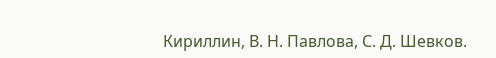Кириллин, В. Н. Павлова, С. Д. Шевков.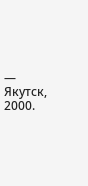— Якутск, 2000.